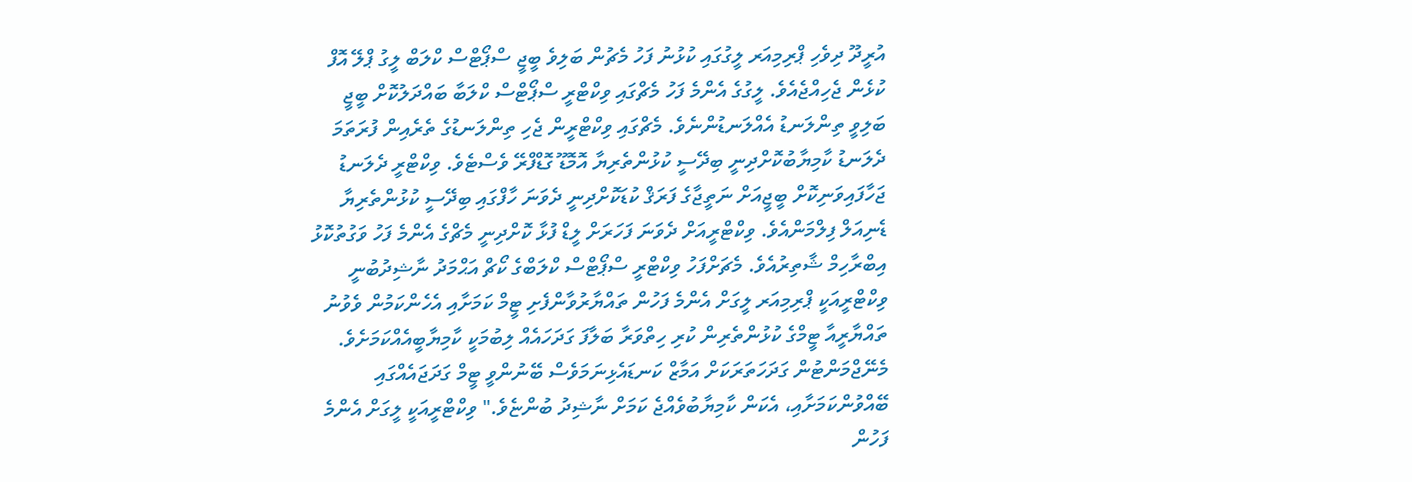އުރީދޫ ދިވެހި ޕްރިމިއަރ ލީގުގައި ކުޅުނު ފަހު މެޗުން ބަލިވެ ބީޖީ ސްޕޯޓްސް ކްލަބް ލީގު ޕްލޭ އޮފް ކުޅެން ޖެހިއްޖެއެވެ. ލީގުގެ އެންމެ ފަހު މެޗްގައި ވިކްޓްރީ ސްޕޯޓްސް ކްލަބާ ބައްދަލުކޮށް ބީޖީ ބަލިވީ ތިންލަނޑު އެއްލަނޑުންނެވެ. މެޗްގައި ވިކްޓްރީން ޖެހި ތިންލަނޑުގެ ތެރެއިން ފުރަތަމަ ދެލަނޑު ކާމިޔާބުކޮށްދިނީ ބިދޭސީ ކުޅުންތެރިޔާ އޮމޮޑޫ ގޮޑްފްރޭ ވެސްޓެވެ. ވިކްޓްރީ ދެލަނޑު ޖަހާފައިވަނިކޮށް ބީޖީއަށް ނަތީޖާގެ ފަރަޤް ކުޑަކޮށްދިނީ ދެވަނަ ހާފްގައި ބިދޭސީ ކުޅުންތެރިޔާ ޑެނިއަލް ފިލްމަންއެވެ. ވިކްޓްރީއަށް ދެވަނަ ފަހަރަށް ލީޑް ފުޅާ ކޮށްދިނީ މެޗްގެ އެންމެ ފަހު ވަގުތުކޮޅު އިބްރާހިމް ޝާތިރުއެވެ. މެޗަށްފަހު ވިކްޓްރީ ސްޕޯޓްސް ކްލަބްގެ ކޯޗް އަޙްމަދު ނާޝިދުބުނީ ވިކްޓްރީއަކީ ޕްރިމިއަރ ލީގަށް އެންމެ ފަހުން ތައްޔާރުވާންފެށި ޓީމް ކަމަށާއި އެހެންކަމުން ވެވުނު ތައްޔާރީއާ ޓީމްގެ ކުޅުންތެރިން ކުރި ހިތްވަރާ ބަލާފަ ގަދަހައެއް ލިބުމަކީ ކާމިޔާބީއެއްކަމަށެވެ. މެނޭޖްމަންޓުން ގަދަހަތަރަކަށް އަމާޒް ކަނޑައެޅިނަމަވެސް ބޭނުންވީ ޓީމް ގަދަޖައެއްގައި ބޭއްވުންކަމަށާއި، އެކަން ކާމިޔާބުވެއްޖެ ކަމަށް ނާޝިދު ބުންޏެވެ." ވިކްޓްރީއަކީ ލީގަށް އެންމެ ފަހުން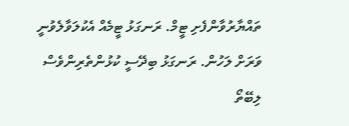ތައްޔާރުވާންފެށި ޓީމް. ރަނގަޅު ޓީމެއް އެކުލަވާލެވުނީ ވަރަށް ލަހުން. ރަނގަޅު ބިދޭސީ ކުޅުންތެރިންވެސް ލިބޭތޯ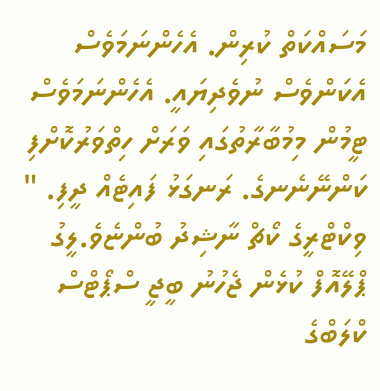މަސައްކަތް ކުރިން. އެހެންނަމަވެސް އެކަންވެސް ނުވެދިޔައީ. އެހެންނަމަވެސް ޓީމުން މިމުބާރާތުގައި ވަރަށް ހިތްވަރުކޮށްފި ކަންނޭނެނގެ. ރަނގަޅު ފައިޓެއް ދީފި. " ވިކްޓްރީގެ ކޯޗް ނާޝިދު ބުންޏެވެ.ލީގު ޕްލޭއޮފް ކުޅެން ޖެހުނު ބީޖީ ސްޕޯޓްސް ކްލަބްގެ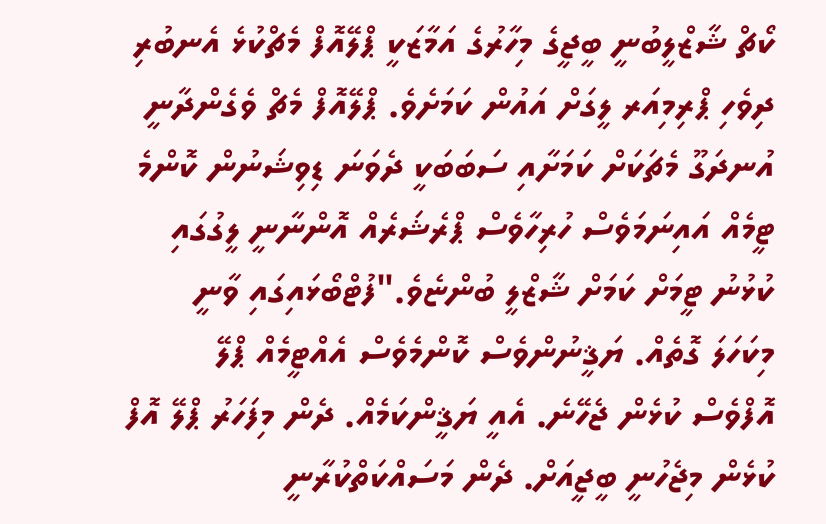ކޯޗް ޝާޒްލީބުނީ ބީޖީގެ މިހާރުގެ އަމާޒަކީ ޕްލޭއޮފް މެޗްކުޅެ އެނބުރި ދިވެހި ޕްރިމިއަރ ލީގަށް އައުން ކަމަށެވެ. ޕްލޭއޮފް މެޗް ވެގެންދާނީ އުނދަގޫ މެޗަކަށް ކަމަށާއި ސަބަބަކީ ދެވަނަ ޑިވިޝަނުން ކޮންމެ ޓީމެއް އައިނަމަވެސް ހުރިހާވެސް ޕްރެޝަރެއް އޮންނާނީ ލީގުގައި ކުޅުނު ޓީމަށް ކަމަށް ޝާޒްލީ ބުންޏެވެ."ފުޓްބޯޅައިގައި ވާނީ މިކަހަލަ ގޮތެއް. ޔަޤީނުންވެސް ކޮންމެވެސް އެއްޓީމެއް ޕްލޭ އޮފްވެސް ކުޅެން ޖެހޭނެ. އެއީ ޔަޤީންކަމެއް. ދެން މިފަހަރު ޕްލޭ އޮފް ކުޅެން މިޖެހުނީ ބީޖީއަށް. ދެން މަސައްކަތްކުރާނީ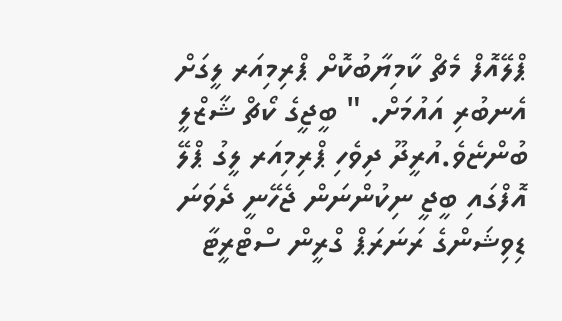ޕްލޭއޮފް މެޗް ކާމިޔާބުކޮށް ޕްރިމިއަރ ލީގަށް އެނބުރި އައުމަށް. " ބީޖީގެ ކޯޗް ޝާޒްލީ ބުންޏެވެ.އުރީދޫ ދިވެހި ޕްރިމިއަރ ލީގު ޕްލޭ އޮފްގައި ބީޖީ ނިކުންނަން ޖެހޭނީ ދެވަނަ ޑިވިޝަންގެ ރަނަރަޕް ގްރީން ސްޓްރީޓާ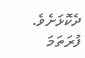ދެކޮޅަށެވެ. ފުރަތަމަ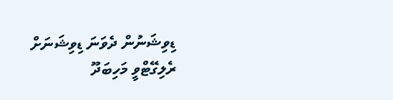ޑިވިޝަނުން ދެވަނަ ޑިވިޝަނަށް ރެލިގޭޓްވީ މަހިބަދޫ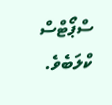ސްޕޯޓްސް ކްލަބެވެ.